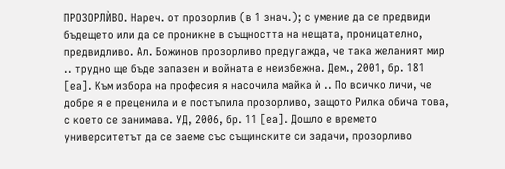ПРОЗОРЛЍВО. Нареч. от прозорлив (в 1 знач.); с умение да се предвиди бъдещето или да се проникне в същността на нещата, проницателно, предвидливо. Ал. Божинов прозорливо предугажда, че така желаният мир .. трудно ще бъде запазен и войната е неизбежна. Дем., 2001, бр. 181 [еа]. Към избора на професия я насочила майка ѝ .. По всичко личи, че добре я е преценила и е постъпила прозорливо, защото Рилка обича това, с което се занимава. УД, 2006, бр. 11 [еа]. Дошло е времето университетът да се заеме със същинските си задачи, прозорливо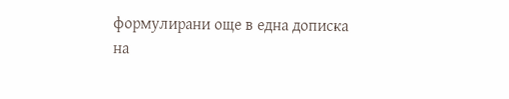формулирани още в една дописка на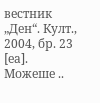вестник „Ден“. Култ., 2004, бр. 23 [еа]. Можеше ..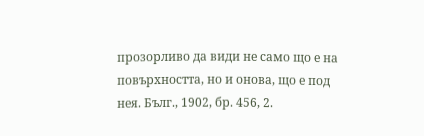прозорливо да види не само що е на повърхността, но и онова, що е под нея. Бълг., 1902, бр. 456, 2.